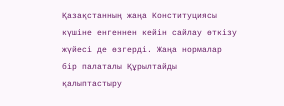Қазақстанның жаңа Конституциясы күшіне енгеннен кейін сайлау өткізу жүйесі де өзгерді. Жаңа нормалар бір палаталы Құрылтайды қалыптастыру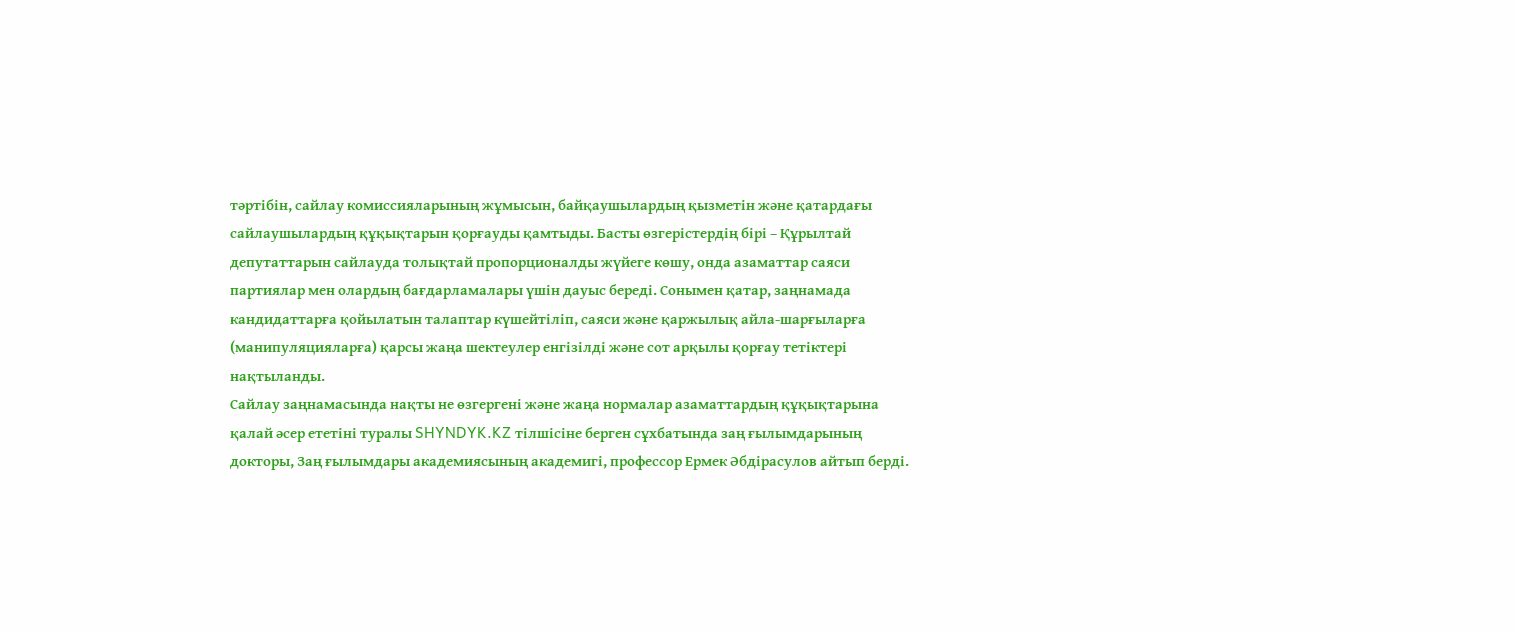тәртібін, сайлау комиссияларының жұмысын, байқаушылардың қызметін және қатардағы сайлаушылардың құқықтарын қорғауды қамтыды. Басты өзгерістердің бірі – Құрылтай депутаттарын сайлауда толықтай пропорционалды жүйеге көшу, онда азаматтар саяси партиялар мен олардың бағдарламалары үшін дауыс береді. Сонымен қатар, заңнамада кандидаттарға қойылатын талаптар күшейтіліп, саяси және қаржылық айла-шарғыларға (манипуляцияларға) қарсы жаңа шектеулер енгізілді және сот арқылы қорғау тетіктері нақтыланды.
Сайлау заңнамасында нақты не өзгергені және жаңа нормалар азаматтардың құқықтарына қалай әсер ететіні туралы SHYNDYK.KZ тілшісіне берген сұхбатында заң ғылымдарының докторы, Заң ғылымдары академиясының академигі, профессор Ермек Әбдірасулов айтып берді.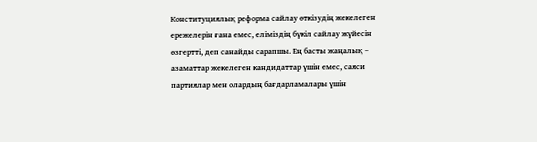Конституциялық реформа сайлау өткізудің жекелеген ережелерін ғана емес, еліміздің бүкіл сайлау жүйесін өзгертті, деп санайды сарапшы. Ең басты жаңалық – азаматтар жекелеген кандидаттар үшін емес, саяси партиялар мен олардың бағдарламалары үшін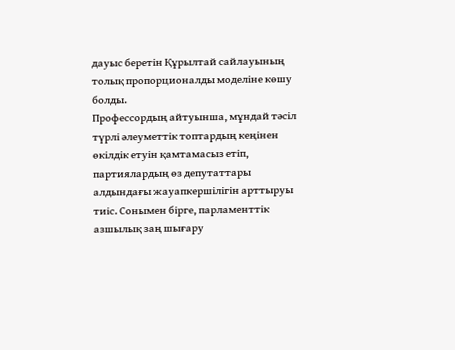дауыс беретін Құрылтай сайлауының толық пропорционалды моделіне көшу болды.
Профессордың айтуынша, мұндай тәсіл түрлі әлеуметтік топтардың кеңінен өкілдік етуін қамтамасыз етіп, партиялардың өз депутаттары алдындағы жауапкершілігін арттыруы тиіс. Сонымен бірге, парламенттік азшылық заң шығару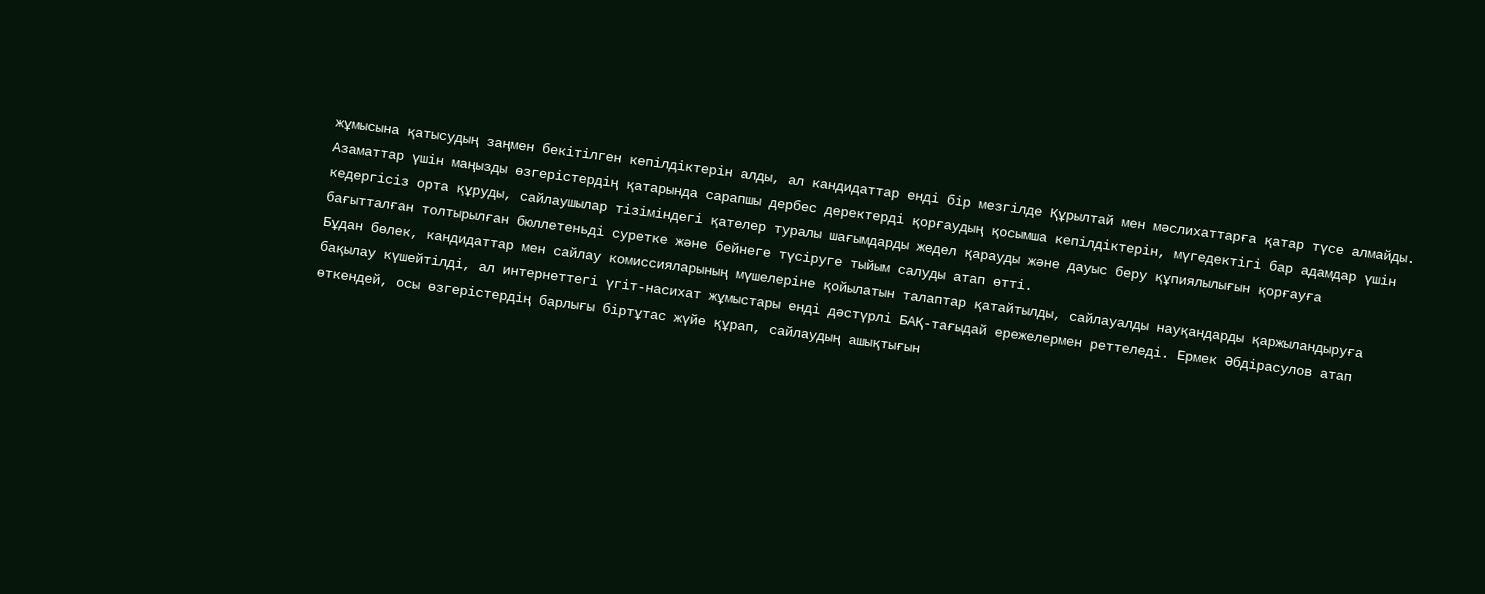жұмысына қатысудың заңмен бекітілген кепілдіктерін алды, ал кандидаттар енді бір мезгілде Құрылтай мен мәслихаттарға қатар түсе алмайды.
Азаматтар үшін маңызды өзгерістердің қатарында сарапшы дербес деректерді қорғаудың қосымша кепілдіктерін, мүгедектігі бар адамдар үшін кедергісіз орта құруды, сайлаушылар тізіміндегі қателер туралы шағымдарды жедел қарауды және дауыс беру құпиялылығын қорғауға бағытталған толтырылған бюллетеньді суретке және бейнеге түсіруге тыйым салуды атап өтті.
Бұдан бөлек, кандидаттар мен сайлау комиссияларының мүшелеріне қойылатын талаптар қатайтылды, сайлауалды науқандарды қаржыландыруға бақылау күшейтілді, ал интернеттегі үгіт-насихат жұмыстары енді дәстүрлі БАҚ-тағыдай ережелермен реттеледі. Ермек Әбдірасулов атап өткендей, осы өзгерістердің барлығы біртұтас жүйе құрап, сайлаудың ашықтығын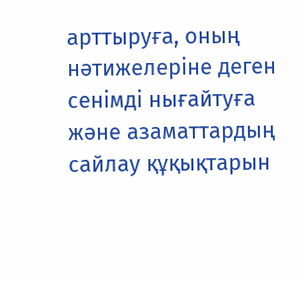арттыруға, оның нәтижелеріне деген сенімді нығайтуға және азаматтардың сайлау құқықтарын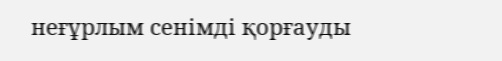неғұрлым сенімді қорғауды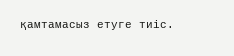қамтамасыз етуге тиіс.